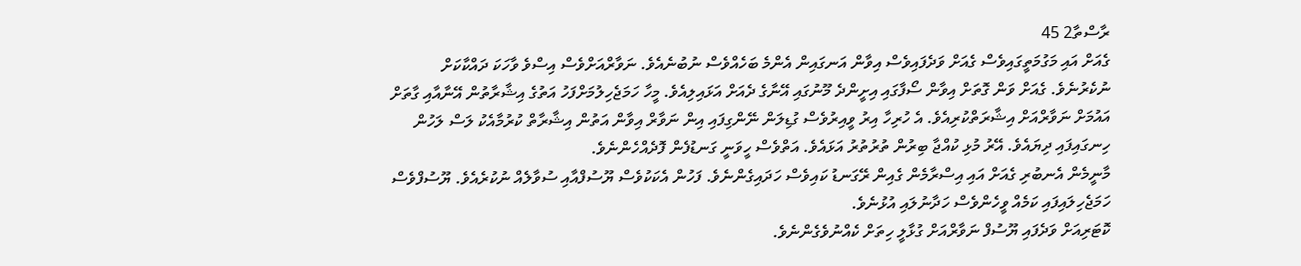ރާސްތާ2 45
ގެއަށް އައި މަގުމަތީގައިވެސް ގެއަށް ވަދެފައިވެސް އިވާން އަނގައިން އެންމެ ބަހެއްވެސް ނުބުނެއެވެ. ނަވާރްއަށްވެސް އިސްވެ ވާހަކަ ދައްކާކަށް ނުކެރުނެވެ. ގެއަށް ވަން ގޮތަށް އިވާން ސޯފާގައި އިށީންދެ މޫނުގައި އޭނާގެ ދެއަށް އަޅައިލިއެވެ. މީހާ ހަމަޖެހިލުމަށްފަހު އަތުގެ އިޝާރާތުން އޭނާއާއި ގާތަށް އައުމަށް ނަވާރްއަށް އިޝާރަތްކުރިއެވެ. އެ ހުރިހާ އިރު ވީއިރުވެސް ގުޑިލަން ނޭންގިފައި އިން ނަވާރް އިވާން އަތުން އިޝާރާތް ކުރުމާއެކު ލަސް ލަހުން ހިނގައިފައި ދިޔައެވެ. އޭރު މުޅި ކުއްޖާ ބިރުން ތުރުތުރު އަޅައެވެ. އަތްވެސް ހީވަނީ ގަނޑުފެން ފޮދެއްހެންނެވެ.
މާނީމެން އެނބުރި ގެއަށް އައި އިސްރާމެން ގެއިން ރޭގަނޑު ކައިވެސް ހަދައިގެންނެވެ. ފަހުން އެކަކުވެސް ޔޫސުފްއާއި ސުވާލެއް ނުކުރެއެވެ. ޔޫސުފްވެސް ހަމަޖެހިލައިފައި ކަމެއް ވީހެންވެސް ހަދާނުލައި އުޅުނެވެ.
ކޮޓަރިއަށް ވަދެފައި ޔޫސުފް ނަވާރްއަށް ގުޅާލީ ހިތަށް ކެއްނުވެގެންނެވެ.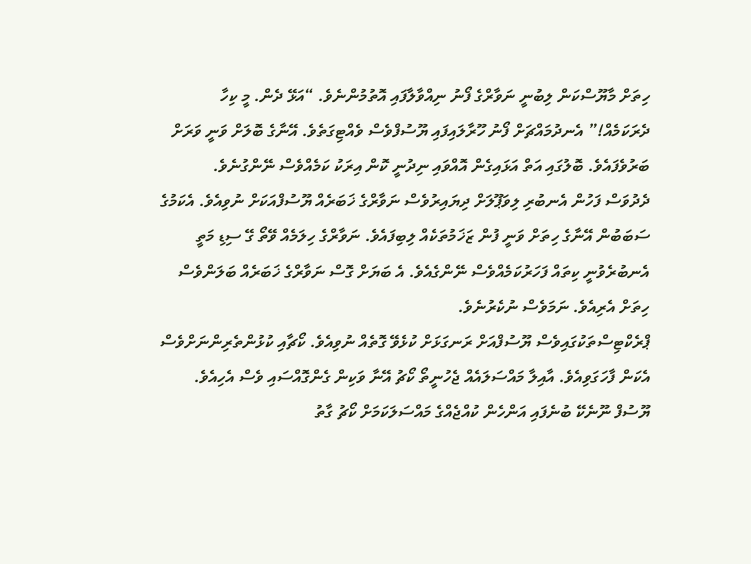ހިތަށް މާޔޫސްކަން ލިބުނީ ނަވާރްގެ ފޯނު ނިއްވާލާފައި އޮތުމުންނެވެ. “އަޅޭ ދެން. މީ ކިހާ ދެރަކަމެއް!” އެނދުމައްޗަށް ފޯނު ހޫރާލައިފައި ޔޫސުފްވެސް ވެއްޓިގަތެވެ. އޭނާގެ ބޮލަށް ވަނީ ވަރަށް ބަރުވެފައެވެ. ބޮލުގައި އަތް އަޅައިގެން އޮއްވައި ނިދުނީ ކޮން އިރަކު ކަމެއްވެސް ނޭންގުނެވެ.
ދެދުވަސް ފަހުން އެނބުރި ލިވަޕޫލަށް ދިޔައިރުވެސް ނަވާރްގެ ޚަބަރެއް ޔޫސުފްއަކަށް ނުވިއެވެ. އެކަމުގެ ސަބަބުން އޭނާގެ ހިތަށް ވަނީ ފުން ޒަޚަމުތަކެއް ލިބިފައެވެ. ނަވާރްގެ ހިލަމެއް ވޭތޯ ގޭ ސިޑި މަތީ އެނބުރެވުނީ ކިތައް ފަހަރުކަމެއްވެސް ނޭންގެއެވެ. އެ ބަޔަށް ގޮސް ނަވާރްގެ ޚަބަރެއް ބަލަންވެސް ހިތަށް އެރިއެވެ. ނަމަވެސް ނުކެރުނެވެ.
ޕްރެކްޓިސްތަކުގައިވެސް ޔޫސުފްއަށް ރަނގަޅަށް ކުޅެވޭ ގޮތެއް ނުވިއެވެ. ކޯޗާއި ކުޅުންތެރިންނަށްވެސް އެކަން ފާހަގަވިއެވެ. އާއިލާ މައްސަލައެއް ޖެހުނީތޯ ކޯޗު އޭނާ ވަކިން ގެންގޮއްސައި ވެސް އެހިއެވެ. ޔޫސުފް ނޫނެކޭ ބުނެފައި އަންހެން ކުއްޖެއްގެ މައްސަލަކަމަށް ކޯޗު ގާތު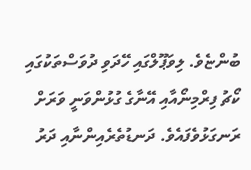ބުންޏެވެ. ލިވަޕޫލްގައި ހޭދަވި ދުވަސްތަކުގައި ކޯޗު ފިރްމިނޯއާއި އޭނާގެ ގުޅުންވަނީ ވަރަށް ރަނގަޅުވެފައެވެ. ދަނޑުތެރެއިންނާއި ދަރު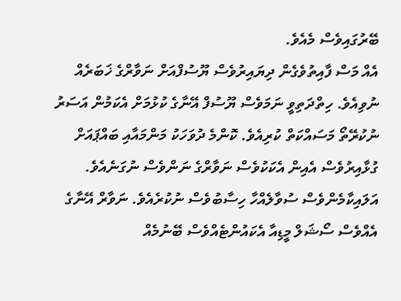ބޭރުގައިވެސް މެއެވެ.
އެއް މަސް ފާއިތުވެގެން ދިޔައިރުވެސް ޔޫސުފްއަށް ނަވާރްގެ ޚަބަރެއް ނުވިއެވެ. ހިތްދަތިވީ ނަމަވެސް ޔޫސުފް އޭނާގެ ކުޅުމަށް އެކަމުން އަސަރު ނުކުރޭތޯ މަސައްކަތް ކުރިއެވެ. ކޮންމެ ދުވަހަކު މަންމައާއި ބައްޕައަށް ގުޅާއިރުވެސް އެއިން އެކަކުވެސް ނަވާރްގެ ނަންވެސް ނުގަނެއެވެ. އަލައިކާމެންވެސް ސުވާލެއްހާ ހިސާބުވެސް ނުކުރެއެވެ. ނަވާރް އޭނާގެ އެއްވެސް ސޯޝަލް މީޑިއާ އެކައުންޓެއްވެސް ބޭނުމެއް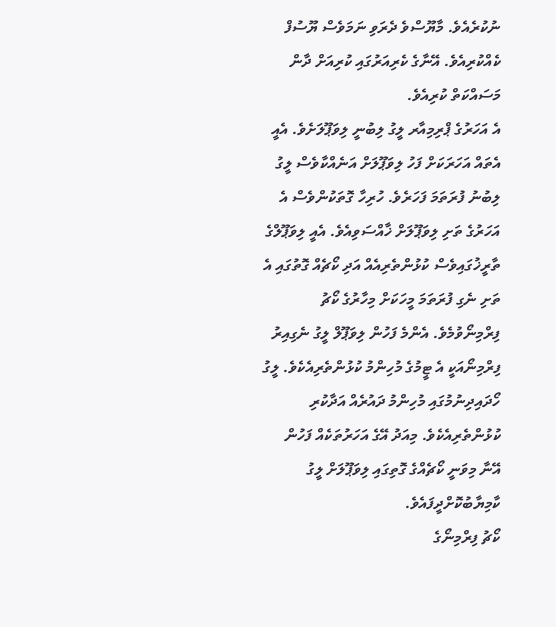ނުކުރެއެވެ. މާޔޫސްވެ ދެރަވި ނަމަވެސް ޔޫސުފް ކެއްކުރިއެވެ. އޭނާގެ ކެރިއަރުގައި ކުރިއަށް ދާން މަސައްކަތް ކުރިއެވެ.
އެ އަހަރުގެ ޕްރިމިއާރ ލީގު ލިބުނީ ލިވަޕޫލަށެވެ. އެއީ އެތައް އަހަރަކަށް ފަހު ލިވަޕޫލަށް އަނެއްކާވެސް ލީގު ލިބުނު ފުރަތަމަ ފަހަރެވެ. ހުރިހާ ގޮތަކުންވެސް އެ އަހަރުގެ ތަށި ލިވަޕޫލަށް ޚާއްސަވިއެވެ. އެއީ ލިވަޕޫލްގެ ތާރީޚުގައިވެސް ކުޅުންތެރިއެއް އަދި ކޯޗެއް ގޮތުގައި އެ ތަށި ނެގި ފުރަތަމަ މީހަކަށް މިހާރުގެ ކޯޗު ފިރްމިނޯވުމެވެ. އެންމެ ފަހުން ލިވަޕޫލް ލީގު ނެގިއިރު ފިރްމިނޯއަކީ އެ ޓީމުގެ މުހިންމު ކުޅުންތެރިއެކެވެ. ލީގު ހޯދައިދިނުމުގައި މުހިންމު ދައުރެއް އަދާކުރި ކުޅުންތެރިއެކެވެ. މިއަދު އޭގެ އަހަރުތަކެއް ފަހުން އޭނާ މިވަނީ ކޯޗެއްގެ ގޮތިގައި ލިވަޕޫލަށް ލީގު ކާމިޔާބުކޮށްދީފައެވެ.
ކޯޗު ފިރްމިނޯގެ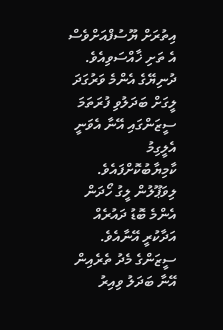އިތުރަށް ޔޫސުފްއަށްވެސް އެ ތަށި ޚާއްސަވިއެވެ. ދުނިޔޭގެ އެންމެ ވަރުގަދަ ލީގަށް ބަދަލުވި ފުރަތަމަ ސީޒަންގައި އޭނާ އެވަނީ އެލީގިމު ކާމިޔާބުކޮށްފައެވެ. ލިވަޕޫލުން ލީގު ހޯދަން އެންމެ ބޮޑު ދައުރެއް އަދާކުރީ އޭނާއެވެ. ސީޒަންގެ މެދު ތެރެއިން އޭނާ ބަދަލު ވިއިރު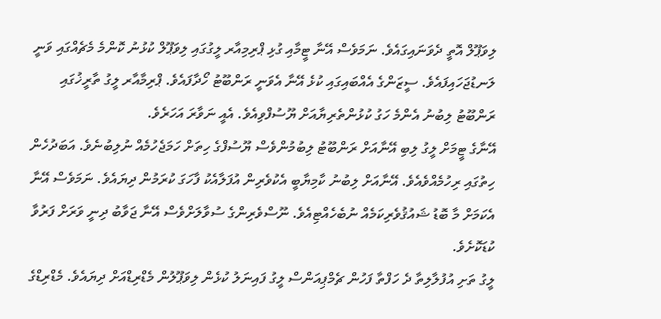ލިވަޕޫލް އޮތީ ދެވަނައިގައެވެ. ނަމަވެސް އޭނާ ޓީމާއި ގުޅި ޕްރިމިއާރ ލީގުގައި ލިވަޕޫލް ކުޅުނު ކޮންމެ މެޗެއްގައި ވަނީ ލަނޑުޖަހައިފައެވެ. ސީޒަންގެ އެއްބައިގައި ކުޅެ އޭނާ އެވަނީ ރަންބޫޓު ހޯދާފައެވެ. ޕްރިމާއާރ ލީގު ތާރީޚުގައި ރަންބޫޓު ލިބުނު އެންމެ ހަގު ކުޅުންތެރިޔާއަށް ޔޫސުފްވިއެވެ. އެއީ ނަވާރަ އަހަރެވެ.
އޭނާގެ ޓީމަށް ލީގު ލިބި އޭނާއަށް ރަންބޫޓު ލިބުމުންވެސް ޔޫސުފްގެ ހިތަށް ހަމަޖެހުމެއް ނުލިބުނެވެ. އަބަދުހެން ހިތުގައި ރިހުމެއްވެއެވެ. އޭނާއަށް ލިބުނު ކާމިޔާބީ އެކުވެރިން އުފަލާއެކު ފާހަގަ ކުރަމުން ދިޔައެވެ. ނަމަވެސް އޭނާ އެކަމަށް މާ ބޮޑު ޝައުޤުވެރިކަމެއް ނުބެހެއްޓިއެވެ. ނޫސްވެރިންގެ ސުވާލަށްވެސް އޭނާ ޖަވާބު ދިނީ ވަރަށް ފަރުވާ ކުޑަކޮށެވެ.
ލީގު ތަށި އުފުލާލިތާ ދެ ހަފްތާ ފަހުން ޗެމްޕިއަންސް ލީގު ފައިނަލު ކުޅެން ލިވަޕޫލުން މެޑްރިޑްއަށް ދިޔައެވެ. މެޑްރިޑްގެ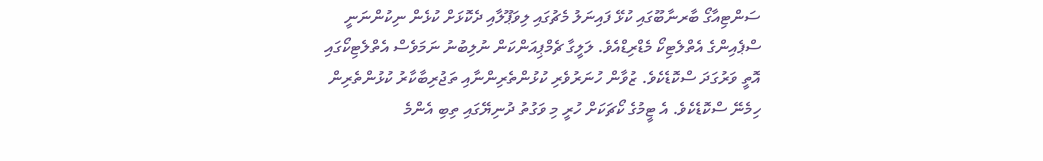ސަންޓިއާގޯ ބާރނާބޫގައި ކުޅޭ ފައިނަލު މެޗުގައި ލިވަޕޫލާއި ދެކޮޅަށް ކުޅެން ނިކުންނަނީ ސްޕެއިންގެ އެތްލެޓިކޯ މެޑްރިޑްއެވެ. ލަލީގާ ޗެމްޕިއަންކަން ނުލިބުނު ނަމަވެސް އެތްލެޓިކޯގައި އޮތީ ވަރުގަދަ ސްކޮޑެކެވެ. ޒުވާން ހުނަރުވެރި ކުޅުންތެރިންނާއި ތަޖުރިބާކާރު ކުޅުންތެރިން ހިމެނޭ ސްކޮޑެކެވެ. އެ ޓީމުގެ ކޯޗަކަށް ހުރީ މި ވަގުތު ދުނިޔޭގައި ތިބި އެންމެ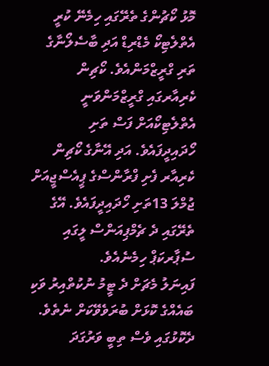މޮޅު ކޯޗުންގެ ތެރޭގައި ހިމެނޭ ކުރީ އެތްލެޓިކޯ މެޑްރިޑް އަދި ބާސެލޯނާގެ ތަރި ގްރީޒްމަންއެވެ. ކޯޗިން ކެރިއާރގައި ގްރީޒްމަންވަނީ އެތްލެޓިކޯއަށް ފަސް ތަށި ހޯދައިދީފައެވެ. އަދި އޭނާގެ ކޯޗިން ކެރިއާރ ފެށި ފްރާންސްގެ ޕީއެސްޖީއަށް ޖުމްލަ 13ތަށި ހޯދައިދީފައެވެ. އޭގެ ތެރޭގައި ދެ ޗެމްޕިއަންސް ލީގައި ސުޕާރކަޕް ހިމެނެއެވެ.
ފައިނަލު މެޗަށް ދެ ޓީމު ނުކުތްއިރު ވަކި ބައެއްގެ ކޮޅަށް ބުރަވެވޭކަށް ނެތެވެ. ދެކޮޅުގައި ވެސް ތިބީ ވަރުގަދަ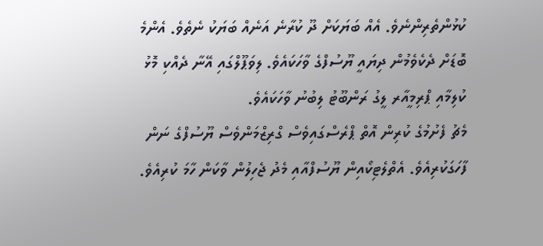ކުޅުންތެރިންނެވެ. އެއް ބަޔަކަށް ދޫ ކުރާނެ އަނެއް ބަޔަކު ނެތެވެ. އެންމެ ބޮޑަށް ދެކެވެމުން ދިޔައީ ޔޫސުފްގެ ވާހަކައެވެ. ލިވަޕޫލްގައި އޭނާ ދެއްކި މޮޅު ކުލިމާއި ޕްރިމީއާރ ލީގު ރަންބޫޓު ލިބުނު ވާހަކައެވެ.
މެޗު ފެށުމުގެ ކުރިން އޮތް ޕްރެސްގައިވެސް ގްރިޒްމަންވެސް ޔޫސުފްގެ ނަން ފާހަގަކުރިއެވެ. އެތްލެޓިކޯއިން ޔޫސުފްއާއި މެދު ޖެހިލުން ވާކަން ހާމަ ކުރިއެވެ.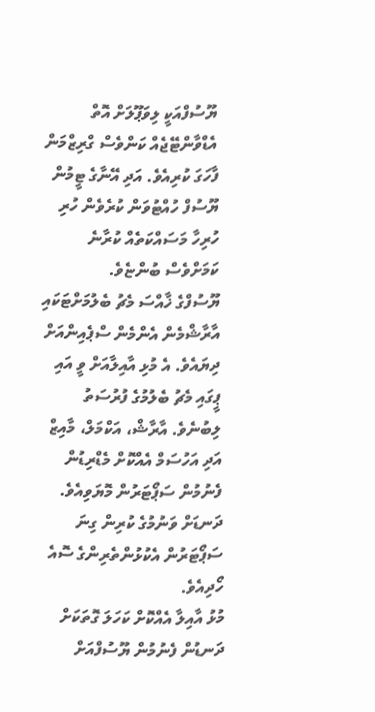ޔޫސުފްއަކީ ލިވަޕޫލަށް އޮތް އެޑްވާންޓޭޖެއް ކަންވެސް ގްރިޒްމަން ފާހަގަ ކުރިއެވެ. އަދި އޭނާގެ ޓީމުން ޔޫސުފް ހުއްޓުވަން ކުރެވެން ހުރި ހުރިހާ މަސައްކަތެއް ކުރާނެ ކަމަށްވެސް ބުންޏެވެ.
ޔޫސުފްގެ ޚާއްސަ މެޗު ބެލުމަށްޓަކައި އާރާޝްމެން އެންމެން ސްޕެއިންއަށް ދިޔައެވެ. އެ މުޅި އާއިލާއަށް ވީ އައި ޕީގައި މެޗު ބެލުމުގެ ފުރުސަތު ލިބުނެވެ. އާރާޝް، އަކްމަލް، މާއިޒް އަދި އަހުސަމް އެއްކޮށް މެޑްރިޑުން ފެނުމުން ސަޕޯޓަރުން މޮޔަވިއެވެ. ދަނޑަށް ވަނުމުގެ ކުރިން ގިނަ ސަޕޯޓަރުން އެކުޅުންތެރިންގެ ސޮއެ ހޯދިއެވެ.
މުޅު އާއިލާ އެއްކޮށް ކަހަލަ ގޮތަކަށް ދަނޑުން ފެނުމުން ޔޫސުފްއަށް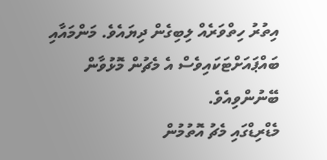އިތުރު ހިތްވަރެއް ލިބިގެން ދިޔައެވެ. މަންމައާއި ބައްޕައަށްޓަކައިވެސް އެ މެޗުން މޮޅުވާން ބޭނުންވިއެވެ.
މެޑްރިޑްގައި މެޗު އޮތުމުން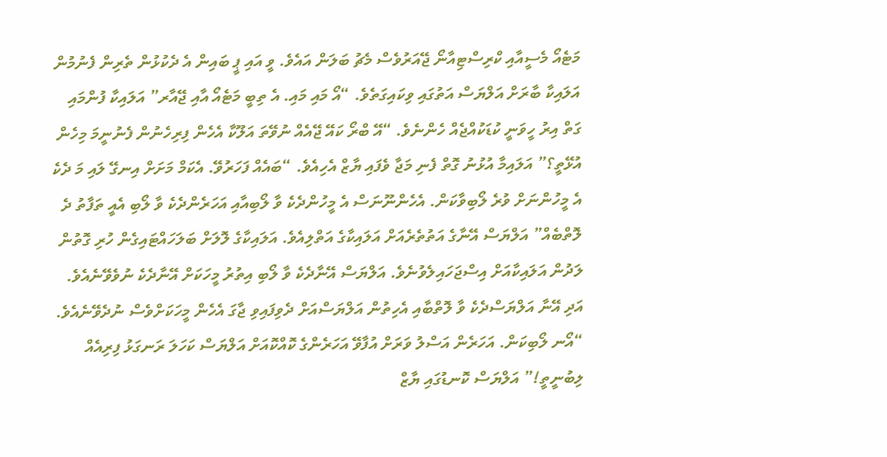މަޓެއޯ މެސީއާއި ކްރިސްޓިއާނޯ ޖޭއަރުވެސް މެޗު ބަލަން އައެވެ. ވީ އައި ޕީ ބައިން އެ ދެކުޅުން ތެރިން ފެނުމުން އަލައިކާ ބާރަށް އަލްޔަސް އަތުގައި ވިކައިގަތެވެ. “އޯ މައި މައި. އެ ތިބީ މަޓެއޯ އާއި ޖޭއާރ” އަލައިކާ ފުންމައި ގަތް އިރު ހީވަނީ ކުޑަކުއްޖެއް ހެންނެވެ. “އޭ ބްރޯ ކައޭ ޖޭއެއް ނުވޭތަ އަލޫކާ އެހެން ފިރިހެނުން ފެނުނީމަ މިހެން އުޅޭތީ؟” އަލައިމާ އުޅުނު ގޮތް ފެނި މަޖާ ވެފައި ޔާޒް އެހިއެވެ. “ބައެއް ފަހަރުވޭ. އެކަމް މަށަށް އިނގޭ ލައި މަ ދެކެ އެ މީހުންނަށް ވުރެ ލޯބިވާކަން. އެހެންނޫނަސް އެ މީހުންދެކެ ވާ ލޯބިއާއި އަހަރެންދެކެ ވާ ލޯބި އެއީ ތަފާތު ދެ ލޮތްބެއް” އަލްޔަސް އޭނާގެ އަތުތެރެއަށް އަލައިކާގެ އަތްލިއެވެ. އަލައިކާގެ ލޮލަށް ބަލަހައްޓައިގެން ހުރި ގޮތުން ލަދުން އަލައިކާއަށް އިސްޖަހައިލެވުނެވެ. އަލްޔަސް އޭނާދެކެ ވާ ލޯބި އިތުރު މީހަކަށް އޭނާދެކެ ނުވެވޭނެއެވެ. އަދި އޭނާ އަލްޔަސްދެކެ ވާ ލޮތްބާއި އެހިތުން އަލްޔަސްއަށް ދެވިފައިވި ޖާގަ އެހެން މީހަކަށްވެސް ނުދެވޭނެއެވެ. “އޯނ ލޯބިކަން. އަހަރެން އަސްލު ވަރަށް އުފާވޭ އަހަރެންގެ ކޮއްކޮއަށް އަލްޔަސް ކަހަލަ ރަނގަޅު ފިރިއެއް ލިބުނީތީ!” އަލްޔަސް ކޮނޑުގައި ޔާޒް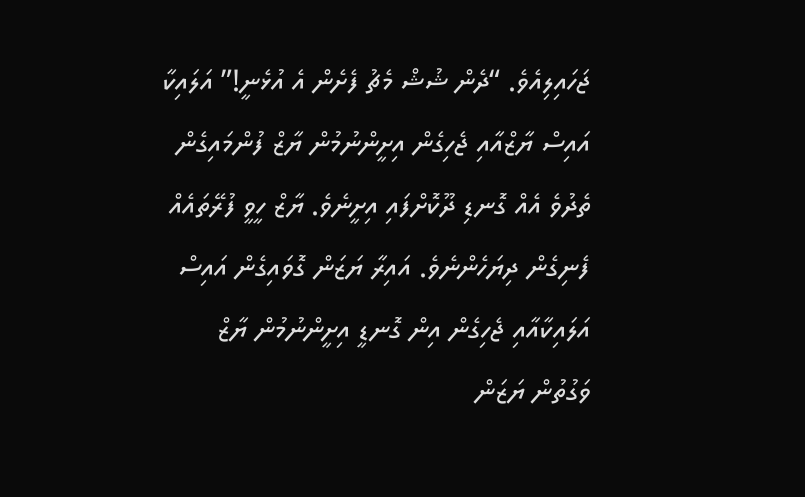ޖަހައިލިއެވެ. “ދެން ޝުޝް މެޗު ފެށެން އެ އުޅެނީ!” އަލައިކާ އައިސް ޔާޒްއާއި ޖެހިގެން އިށީންނުމުން ޔާޒް ފުންމައިގެން ތެދުވެ އެއް ގޮނޑި ދޫކޮށްފައި އިށީނެވެ. ޔާޒް ހީވީ ފުރޭތައެއް ފެނިގެން ދިޔަހެންނެވެ. އައިރާ ޔަޒަން ގޮވައިގެން އައިސް އަލައިކާއާއި ޖެހިގެން އިން ގޮނޑީ އިށީންނުމުން ޔާޒް ވަގުތުން ޔަޒަން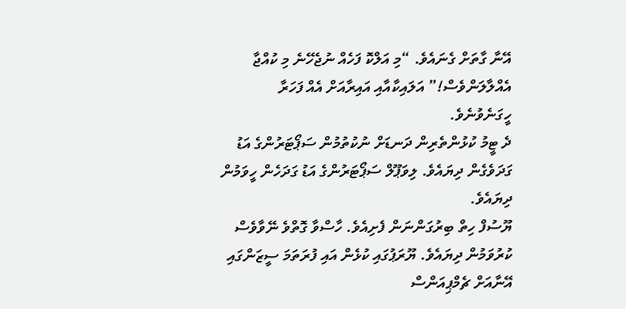އޭނާ ގާތަށް ގެނައެވެ. “މި އަލްކޮ ފަހެއް ނުޖެހޭނެ މި ކުއްޖާ އެއްލާލަންވެސް!” އަލައިކާއާއި އައިރާއަށް އެއް ފަހަރާ ހީގަނެވުނެވެ.
ދެ ޓީމު ކުޅުންތެރިން ދަނޑަށް ނުކުތުމުން ސަޕޯޓަރުންގެ އަޑު ގަދަވެގެން ދިޔައެވެ. ލިވަޕޫލް ސަޕޯޓަރުންގެ އަޑު ގަދަހެން ހީވަމުން ދިޔައެވެ.
ޔޫސުފް ހިތް ބިރުގަންނަން ފެށިއެވެ. ހާސްވާ ގޮތްވެ ނޭވާވެސް ކުރުވަމުން ދިޔައެވެ. ޔޫރަޕުގައި ކުޅެން އައި ފުރަތަމަ ސީޒަންގައި އޭނާއަށް ޗެމްޕިއަންސް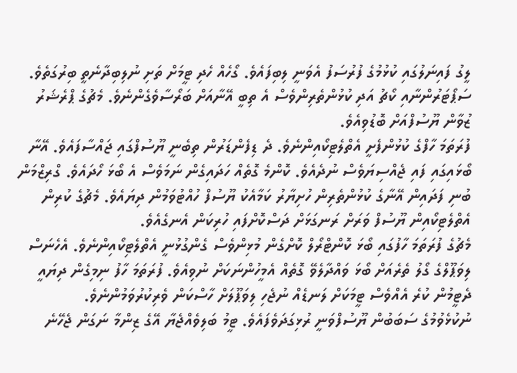ލީގު ފައިނަލުގައި ކުޅުމުގެ ފުރުސަފު އެވަނީ ލިބިފައެވެ. ގޯހެއް ހެދި ޓީމަށް ތަށި ނުލިބިދާނެތީ ބިރުގަތެވެ. ސަޕޯޓަރުންނާއި ކޯޗު އަދި ކުޅުންތެރިންވެސް އެ ތިބީ އޭނާއަށް ބަރޯސާވެގެންނެވެ. މެޗުގެ ޕްރެޝަރު ޒުވާން ޔޫސުފްއަށް ބޮޑުވިއެވެ.
ފުރަތަމަ ހާފްގެ ކުޅުންފެށީ އެތްލެޓިކޯއިންނެވެ. ދެ ޑިފެންޑަރުން ތިބެނީ ޔޫސުފްގައި ޖައްސާފައެވެ. އޭނާ ބޯޅައިގައި ފައި ޖެއްސިޔަވެސް ނުދެއެވެ. ކޮންމެ ގޮތެއް ހަދައިގެން ނަމަވެސް އެ ބޯޅަ ހޯދައެވެ. ގްރިޒްމަން ބުނި ފަދައިން އޭނާގެ ކުޅުންތެރިން ހުށިޔާރު ކަމާއެކު ޔޫސުފް ހުއްޓުވަމުން ދިޔައެވެ. މެޗުގެ ކުރިން އެތްލެޓިކޯއިން ޔޫސުފް ވަރަށް ރަނގަޅަށް ދަސްކޮށްފައި ހުރިކަން އެނގެއެވެ.
މެޗުގެ ފުރަތަމަ ހާފުގައި ބޯޅަ ކޮންޓްރޯލް ކޮށްގެން މުޅިންވެސް ގެންގުޅުނީ އެތްލެޓިކޯއިންނެވެ. އެހެނަސް ލިވަޕޫލްގެ ގޯލު ތެރެއަށް ބޯޅަ ވައްދާލެވޭ ގޮތެއް އެމީހުންނަކަށް ނުވިއެވެ. ފުރަތަމަ ހާފު ނިމިގެން ދިޔައީ ދެޓީމުން ކުރެ އެއްވެސް ޓީމަކަށް ލަނޑެއް ނުޖެހި ލިވަޕޫލަށް ހާސްކަން ވެރިކުރުވަމުންނެވެ.
ނުކުޅެވުމުގެ ސަބަބުން ޔޫސުފްވަނީ ރުޅިގަދަވެފައެވެ. ޓީމު ބަލިވެއްޖެޔާ އޭގެ ޒިންމާ ނަގަން ޖެހޭނެ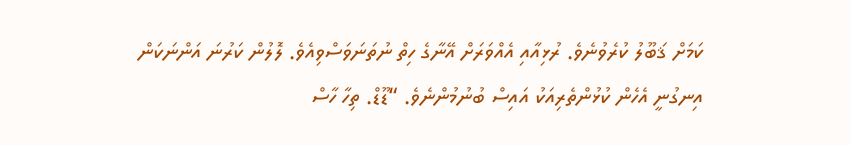ކަމަށް ޤަބޫލު ކުރެވުނެވެ. ރުޅިއާއި އެއްވަރަށް އޭނާގެ ހިތް ނުތަނަވަސްވިއެވެ. ލޮލުން ކަރުނަ އަންނަކަން އިނގުނީ އެހެން ކުޅުންތެރިއަކު އައިސް ބުނުމުންނެވެ. “ޑޫޑް. ތިހާ ހާސް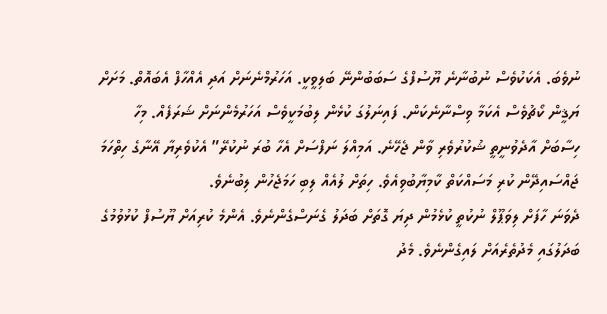ނުވެބަ. އެކަކުވެސް ނުބުނާނެ ޔޫސުފްގެ ސަބަބުންނޭ ބަލިވީކީ. އަހަރުމްނެނަށް އަދި އެއްހާފް އެބައޮތް. މަށަށް ޔަޤީން ކޯޗުވެސް އެކަމާ ވިސްނާނެކަން. ފައިނަލުގަ ކުޅެން ލިބުމަކީވެސް އަހަރުމެންނަށް ޝަރަފެއް. މިހާ ހިސާބަށް އާދެވުނީތީ ޝުކުރުވެރި ވާން ޖެހޭނެ. އަމިއްލަ ނަފްސަށް އެހާ ބުރަ ނުކުރޭ” އެކުވެރިޔާ އޭނާގެ ހިތްހަމަ ޖައްސައިދޭން ކުރި މަސައްކަތް ކާމިޔާބުވިއެވެ. ހިތަށް ލުއެއް ލިބި ހަމަޖެހުން ލިބުނެވެ.
ދެވަނަ ހާފަށް ލިވަޕޫލް ނުކުތީ ކުޅެމުން ދިޔަ ގޮތަށް ބަދަލު ގެނަސްގެންނެވެ. އެންމެ ކުރިއަށް ޔޫސުފް ކުޅުވުމުގެ ބަދަލުގައި މެދުތެރެއަށް ލައިގެންނެވެ. މެދު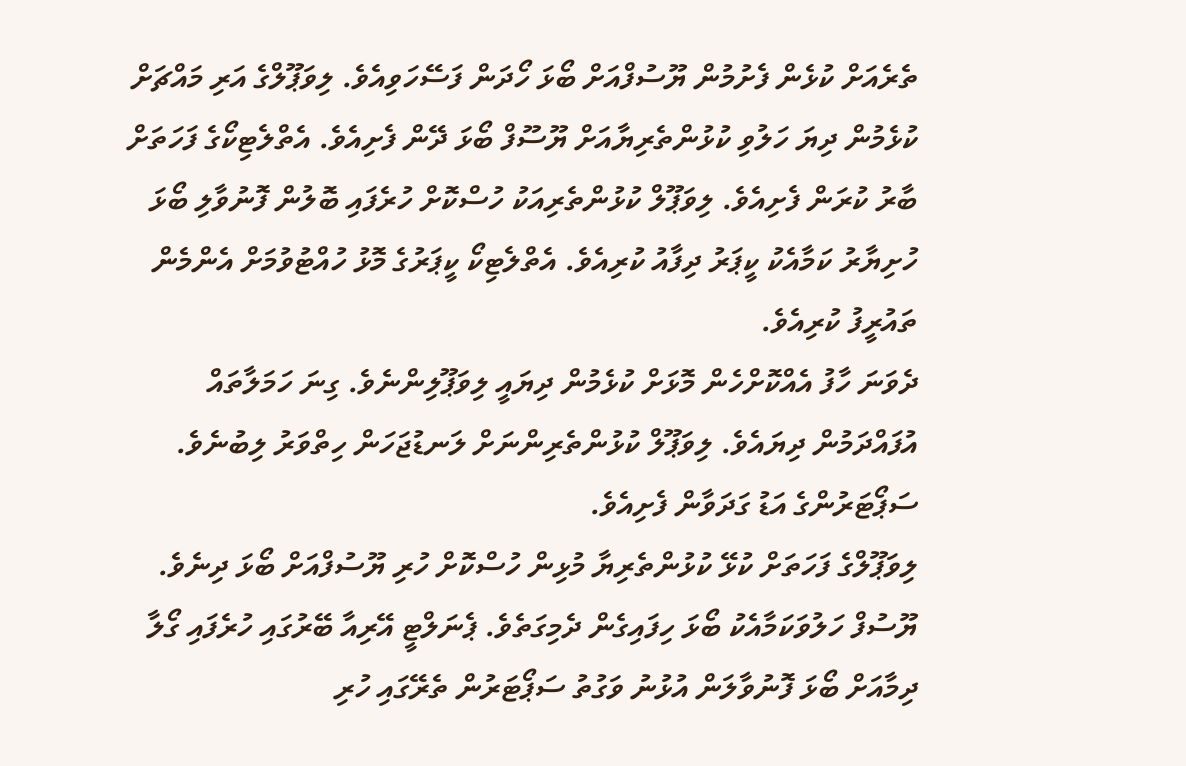ތެރެއަށް ކުޅެން ފެށުމުން ޔޫސުފްއަށް ބޯޅަ ހޯދަން ފަސޭހަވިއެވެ. ލިވަޕޫލްގެ އަރި މައްޗަށް ކުޅެމުން ދިޔަ ހަލުވި ކުޅުންތެރިޔާއަށް ޔޫސޫފް ބޯޅަ ދޭން ފެށިއެވެ. އެތްލެޓިކޯގެ ފަހަތަށް ބާރު ކުރަން ފެށިއެވެ. ލިވަޕޫލް ކުޅުންތެރިއަކު ހުސްކޮށް ހުރެފައި ބޮލުން ފޮނުވާލި ބޯޅަ ހުށިޔާރު ކަމާއެކު ކީޕަރު ދިފާއު ކުރިއެވެ. އެތްލެޓިކޯ ކީޕަރުގެ މޮޅު ހުއްޓުވުމަށް އެންމެން ތައުރީފު ކުރިއެވެ.
ދެވަނަ ހާފު އެއްކޮށްހެން މޮޅަށް ކުޅެމުން ދިޔައީ ލިވަޕޫލިންނެވެ. ގިނަ ހަމަލާތައް އުފައްދަމުން ދިޔައެވެ. ލިވަޕޫލް ކުޅުންތެރިންނަށް ލަނޑުޖަހަން ހިތްވަރު ލިބުނެވެ. ސަޕޯޓަރުންގެ އަޑު ގަދަވާން ފެށިއެވެ.
ލިވަޕޫލްގެ ފަހަތަށް ކުޅޭ ކުޅުންތެރިޔާ މުޅިން ހުސްކޮށް ހުރި ޔޫސުފްއަށް ބޯޅަ ދިނެވެ. ޔޫސުފް ހަލުވަކަމާއެކު ބޯޅަ ހިފައިގެން ދެމިގަތެވެ. ޕެނަލްޓީ އޭރިއާ ބޭރުގައި ހުރެފައި ގޯލާ ދިމާއަށް ބޯޅަ ފޮނުވާލަން އުޅުނު ވަގުތު ސަޕޯޓަރުން ތެރޭގައި ހުރި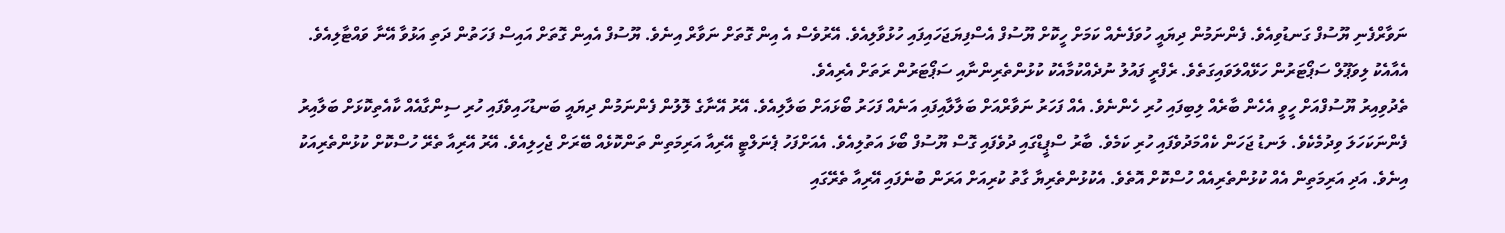ނަވާރްފެނި ޔޫސުފް ގަނޑުވިއެވެ. ފެންނަމުން ދިޔައީ ހުވަފެނެއް ކަމަށް ހީކޮށް ޔޫސުފް އެސްފިޔަޖަހައިފައި ހުޅުވާލިއެވެ. އޭރުވެސް އެ އިން ގޮތަށް ނަވާރް އިނެވެ. ޔޫސުފް އެއިން ގޮތަށް އައިސް ފަހަތުން ދަތި އަޅުވާ އޭނާ ވައްޓާލިއެވެ. އެއާއެކު ލިވަޕޫލް ސަޕޯޓަރުން ހަޅޭއްލަވައިގަތެވެ. ރެފްރީ ފައުލު ނުދެއްކުމާއެކު ކުޅުންތެރިންނާއި ސަޕޯޓަރުން ރަތަށް އެރިއެވެ.
ތެދުވިއިރު ޔޫސުފްއަށް ހީވީ އެހެން ބާރެއް ލިބިފައި ހުރި ހެންނެވެ. އެއް ފަހަރު ނަވާރްއަށް ބަލާލާއިފައި އަނެއް ފަހަރު ބޯޅައަށް ބަލާލިއެވެ. އޭރު އޭނާގެ ލޮލުން ފެންނަމުން ދިޔައީ ބަނޑުހައިވެފައި ހުރި ސިންގާއެއް ކާއެތިކޮޅަށް ބަލާއިރު ފެންނަކަހަލަ ވިދުމެކެވެ. ލަނޑު ޖަހަން ކެއްމަދުވެފައި ހުރި ކަމެވެ. ބާރު ސްޕީޑްގައި ދުވެފައި ގޮސް ޔޫސުފް ބޯޅަ އަތުލިއެވެ. އެއަށްފަހު ޕެނަލްޓީ އޭރިއާ އަރިމަތިން ތަންކޮޅެއް ބޭރަށް ޖެހިލިއެވެ. އޭރު އޭރިއާ ތެރޭ ހުސްކޮށް ކުޅުންތެރިއަކު އިނެވެ. އަދި އަރިމަތިން އެއް ކުޅުންތެރިއެއް ހުސްކޮށް އޮތެވެ. އެކުޅުންތެރިޔާ ގާތު ކުރިއަށް އަރަން ބުނެފައި އޭރިއާ ތެރޭގައި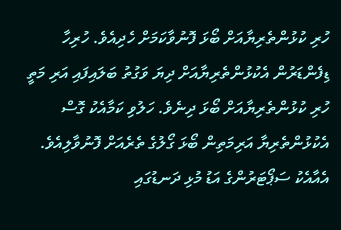ހުރި ކުޅުންތެރިޔާއަށް ބޯޅަ ފޮނުވާކަމަށް ހެދިއެވެ. ހުރިހާ ޑިފެންޑަރުން އެކުޅުންތެރިޔާއަށް ދިޔަ ވަގުތު ބަލައިފައި އަރި މަތީ ހުރި ކުޅުންތެރިޔާއަށް ބޯޅަ ދިނެވެ. ހަލުވި ކަމާއެކު ގޮސް އެކުޅުންތެރިޔާ އަރިމަތިން ބޯޅަ ގޯލުގެ ތެރެއަށް ފޮނުވާލިއެވެ. އެއާއެކު ސަޕޯޓަރުންގެ އަޑު މުޅި ދަނޑުގައި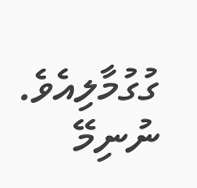ގުގުމާލިއެވެ.
ނުނިމޭ